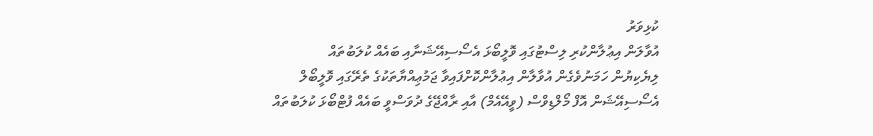ކުޅިވަރު
އުވާލަން އިޢުލާންކުރި ލިސްޓުގައި ވޮލީބޯޅަ އެސޯސިއޭޝަނާއި ބައެއް ކުލަބުތައް
ލިޔެކިޔުން ހަމަނުވެގެން އުވާލާން އިޢުލާންކޮށްފައިވާ ޖަމުޢިއްޔާތަކުގެ ތެރޭގައި ވޮލީބޯލް އެސޯސިއޭޝަން އޮފް މޯލްޑިވްސް (ވީއޭއެމް) އާއި ރާއްޖޭގެ ދުވަސްވީ ބައެއް ފުޓްބޯޅަ ކުލަބުތައް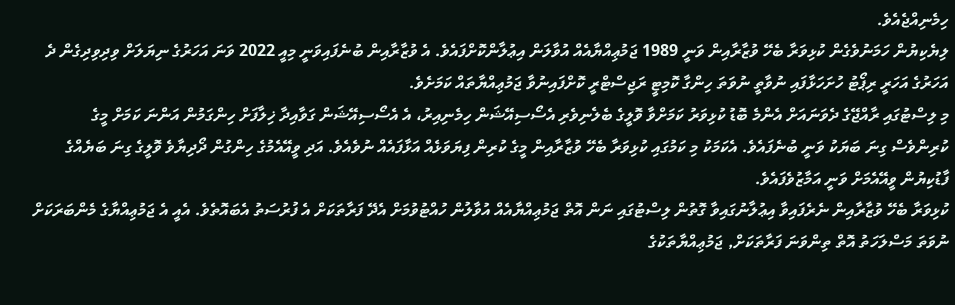ހިމެނިއްޖެއެވެ.
ލިޔެކިޔުން ހަމަނުވެގެން ކުޅިވަރާ ބެހޭ ވުޒާރާއިން ވަނީ 1989 ޖަމުޢިއްޔާއެއް އުވާލަން އިޢުލާންކޮށްފައެވެ. އެ ވުޒާރާއިން ބުނެފައިވަނީ މިއީ 2022 ވަނަ އަހަރުގެ ނިޔަލަށް ވިދިވިދިގެން ދެ އަހަރުގެ އަހަރީ ރިޕޯޓު ހުށަހަޅާފައި ނުވާތީ ނުވަތަ ހިންގާ ކޮމިޓީ ރަޖިސްޓްރީ ކޮށްފައިނުވާ ޖަމުޢިއްޔާތައް ކަމަށެވެ.
މި ލިސްޓުގައި ރާއްޖޭގެ ދެވަނައަށް އެންމެ ބޮޑު ކުޅިވަރު ކަމަށްވާ ވޮލީގެ ބެލެނިވެރި އެސޯސިއޭޝަން ހިމެނިއިރު، އެ އެސޯސިއޭޝަން ގަވާއިދާ ޚިލާފަށް ހިންގަމުން އަންނަ ކަމަށް މީގެ ކުރިންވެސް ގިނަ ބަޔަކު ވަނީ ބުނެފައެވެ. އެކަމަކު މި ކަމުގައި ކުޅިވަރާ ބެހޭ ވުޒާރާއިން މީގެ ކުރިން ފިޔަވަޅެއް އަޅާފައެއް ނުވެއެވެ. އަދި ވީއޭއެމުގެ ހިންގުން ދޯދިޔާވެ ވޮލީގެ ގިނަ ބަޔެއްގެ ފާޑުކިޔުން ވީއޭއެމަށް ވަނީ އަމާޒުވެފައެވެ.
ކުޅިވަރާ ބެހޭ ވުޒާރާއިން ނެރެފައިވާ އިޢުލާނުގައިވާ ގޮތުން ލިސްޓުގައި ނަން އޮތް ޖަމުޢިއްޔާއެއް އުވާލުން ހުއްޓުވުމަށް އެދޭ ފަރާތަކަށް އެ ފުރުސަތު އެބައޮތެވެ. އެއީ އެ ޖަމުޢިއްޔާގެ މެންބަރަކަށް ނުވަތަ މަސްލަހަތު އޮތް ތިންވަނަ ފަރާތަކަށް, ޖަމުޢިއްޔާތަކުގެ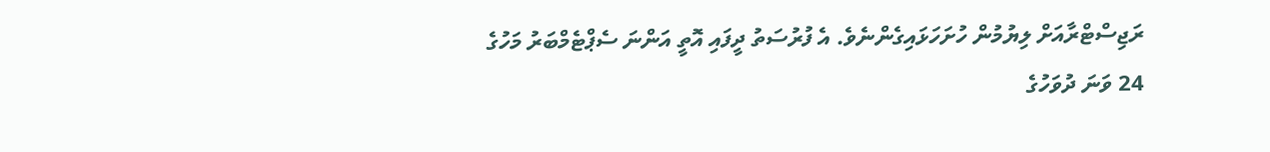ރަޖިސްޓްރާއަށް ލިޔުމުން ހުށަހަޅައިގެންނެވެ. އެ ފުރުސަތު ދީފައި އޮތީ އަންނަ ސެޕްޓެމްބަރު މަހުގެ 24 ވަނަ ދުވަހުގެ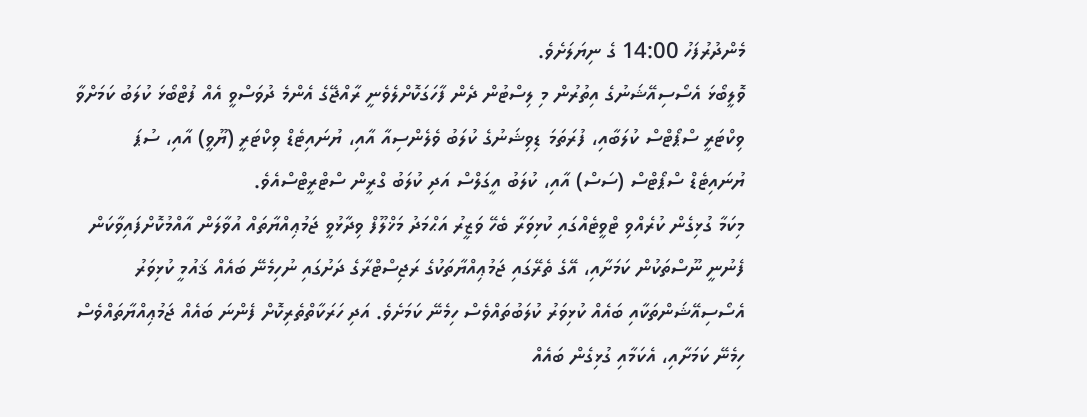މެންދުރުފަހު 14:00 ގެ ނިޔަލަށެވެ.
ވޮލީބޯޅަ އެސޯސިއޭޝަނުގެ އިތުރުން މި ލިސްޓުން ދެން ފާހަގަކޮށްލެވެނީ ރާއްޖޭގެ އެންމެ ދުވަސްވީ އެއް ފުޓްބޯޅަ ކުލަބު ކަމަށްވާ ވިކްޓަރީ ސްޕޯޓްސް ކުލަބާއި، ފުރަތަމަ ޑިވިޝަނުގެ ކުލަބު ވެލެންސިއާ އާއި، ޔުނައިޓެޑް ވިކްޓަރީ (ޔޫވީ) އާއި، ސުޕަ ޔުނައިޓެޑް ސްޕޯޓްސް (ސަސް) އާއި، ކުލަބު އީގަލްސް އަދި ކުލަބު ގްރީން ސްޓްރީޓްސްއެވެ.
މިކަމާ ގުޅިގެން ކުރެއްވި ޓްވީޓެއްގައި ކުޅިވަރާ ބެހޭ ވަޒީރު އަޙްމަދު މަޚްލޫފް ވިދާޅުވީ ޖަމުޢިއްޔާތައް އުވާލަން އާއްމުކޮށްފައިވާކަން ފެނުނީ ނޫސްތަކުން ކަމަށާއި، އޭގެ ތެރޭގައި ޖަމުޢިއްޔާތަކުގެ ރަޖިސްޓްރާގެ ދަށުގައި ނުހިމެނޭ ބައެއް ޤައުމީ ކުޅިވަރު އެސޯސިއޭޝަންތަކާއި ބައެއް ކުޅިވަރު ކުލަބުތައްވެސް ހިމެނޭ ކަމަށެވެ. އަދި ހަރަކާތްތެރިކޮށް ފެންނަ ބައެއް ޖަމުޢިއްޔާތައްވެސް ހިމެނޭ ކަމަށާއި، އެކަމާއި ގުޅިގެން ބައެއް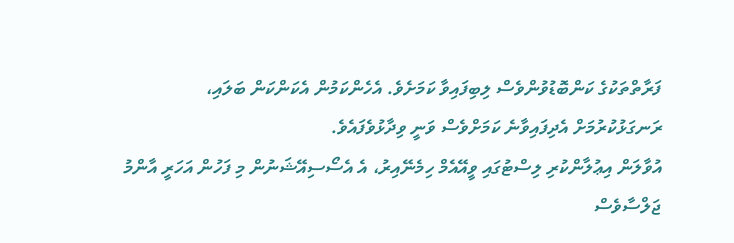ފަރާތްތަކުގެ ކަންބޮޑުވުންވެސް ލިބިފައިވާ ކަމަށެވެ. އެހެންކަމުން އެކަންކަން ބަލައި، ރަނގަޅުކުރުމަށް އެދިފައިވާނެ ކަމަށްވެސް ވަނީ ވިދާޅުވެފައެވެ.
އުވާލަން އިޢުލާންކުރި ލިސްޓުގައި ވީއޭއެމް ހިމެނޭއިރު، އެ އެސޯސިއޭޝަނުން މި ފަހުން އަހަރީ އާންމު ޖަލްސާވެސް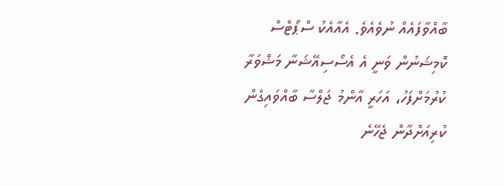ބާއްވާފައެއް ނުވެއެވެ. އެއާއެކު ސްޕޯޓްސް ކޮމިޝަނުން ވަނީ އެ އެސޯސިއޭޝަނާ މަޝްވަރާ ކުރުމަށްފަހު، އަހަރީ އާންމު ޖަލްސާ ބާއްވައިގެން ކުރިއަށްދާން ޖެހޭނެ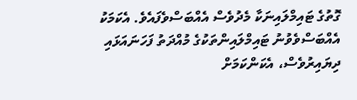ގޮތުގެ ޓައިމްލައިނަކާ މެދުވެސް އެއްބަސްވެފައެވެ. އެކަމަކު އެއްބަސްވެވުނު ޓައިމްލައިންތަކުގެ މުއްދަތު ފަހަނައަޅައި ދިޔައިރުވެސް، އެކަންކަމަށް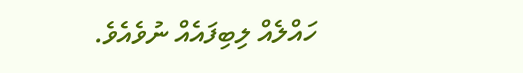ހައްލެއް ލިބިފައެއް ނުވެއެވެ.